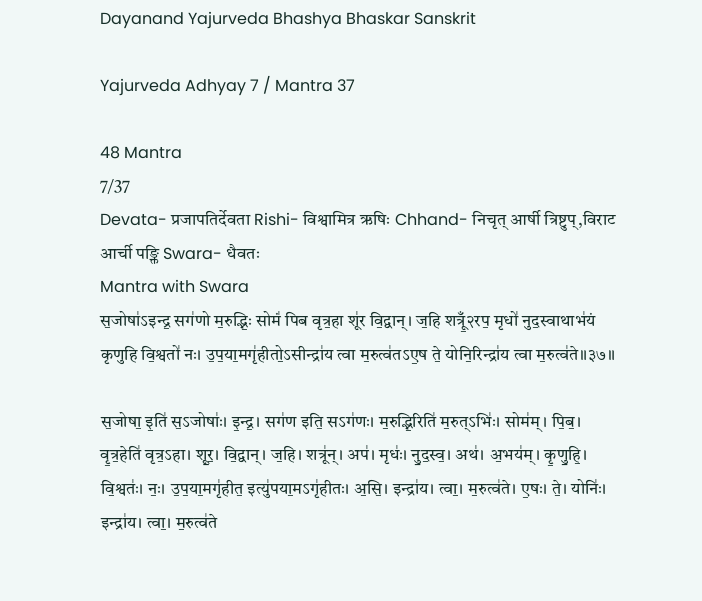Dayanand Yajurveda Bhashya Bhaskar Sanskrit

Yajurveda Adhyay 7 / Mantra 37

48 Mantra
7/37
Devata- प्रजापतिर्देवता Rishi- विश्वामित्र ऋषिः Chhand- निचृत् आर्षी त्रिष्टुप्,विराट आर्ची पङ्क्ति Swara- धैवतः
Mantra with Swara
स॒जोषा॑ऽइन्द्र॒ सग॑णो म॒रुद्भिः॒ सोमं॑ पिब वृत्र॒हा शू॑र वि॒द्वान्। ज॒हि शत्रूँ॒२रप॒ मृधो॑ नुद॒स्वाथाभ॑यं कृणुहि वि॒श्वतो॑ नः। उ॒प॒या॒मगृ॑हीतो॒ऽसीन्द्रा॑य त्वा म॒रुत्व॑तऽए॒ष ते॒ योनि॒रिन्द्रा॑य त्वा म॒रुत्व॑ते॥३७॥

स॒जोषा॒ इ॒ति॑ स॒ऽजोषाः॑। इ॒न्द्र॒। सग॑ण इति॒ सऽग॑णः। म॒रुद्भि॒रिति॑ म॒रुत्ऽभिः॑। सोम॑म्। पि॒ब॒। वृ॒त्र॒हेति॑ वृत्र॒ऽहा। शू॒र॒। वि॒द्वान्। ज॒हि। शत्रू॑न्। अप॑। मृधः॑। नु॒द॒स्व॒। अथ॑। अ॒भय॑म्। कृ॒णु॒हि॒। वि॒श्वतः॑। नः॒। उ॒प॒या॒मगृ॑हीत॒ इत्यु॑पया॒मऽगृ॑हीतः। अ॒सि॒। इन्द्रा॑य। त्वा॒। म॒रुत्व॑ते। ए॒षः। ते॒। योनिः॑। इन्द्रा॑य। त्वा॒। म॒रुत्व॑ते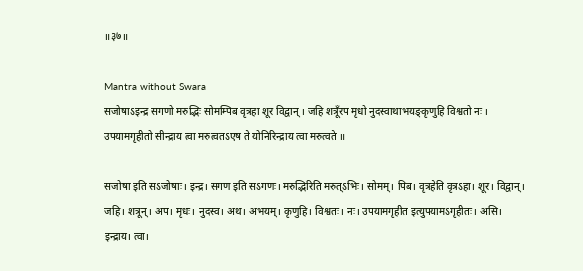॥३७॥

Mantra without Swara
सजोषाऽइन्द्र सगणो मरुद्भिः सोमम्पिब वृत्रहा शूर विद्वान् । जहि शत्रूँरप मृधो नुदस्वाथाभयङ्कृणुहि विश्वतो नः । उपयामगृहीतो सीन्द्राय त्वा मरुत्वतऽएष ते योनिरिन्द्राय त्वा मरुत्वते ॥

सजोषा इति सऽजोषाः। इन्द्र। सगण इति सऽगणः। मरुद्भिरिति मरुत्ऽभिः। सोमम्। पिब। वृत्रहेति वृत्रऽहा। शूर। विद्वान्। जहि। शत्रून्। अप। मृधः। नुदस्व। अथ। अभयम्। कृणुहि। विश्वतः। नः। उपयामगृहीत इत्युपयामऽगृहीतः। असि। इन्द्राय। त्वा।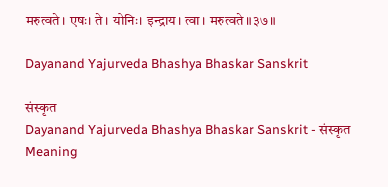मरुत्वते। एषः। ते। योनिः। इन्द्राय। त्वा। मरुत्वते॥३७॥

Dayanand Yajurveda Bhashya Bhaskar Sanskrit

संस्कृत
Dayanand Yajurveda Bhashya Bhaskar Sanskrit - संस्कृत
Meaning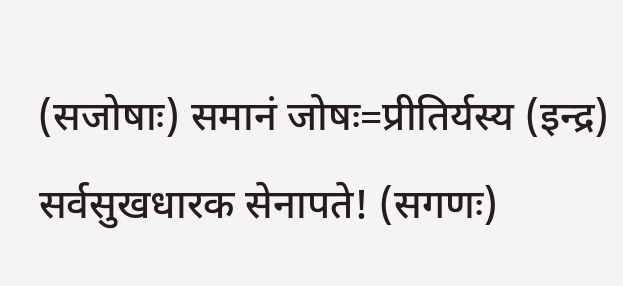(सजोषाः) समानं जोषः=प्रीतिर्यस्य (इन्द्र) सर्वसुखधारक सेनापते! (सगणः)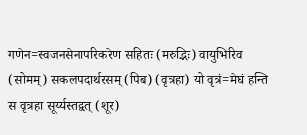गणेन=स्वजनसेनापरिकरेण सहितः (मरुद्भिः) वायुभिरिव (सोमम्) सकलपदार्थरसम् (पिब) (वृत्रहा) यो वृत्रं=मेघं हन्ति स वृत्रहा सूर्य्यस्तद्वत् (शूर)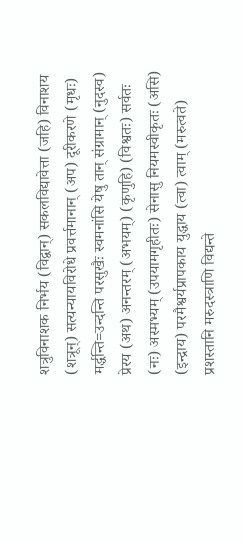शत्रुविनाशक निर्भय (विद्वान्) सकलविद्यावेत्ता (जहि) विनाशय (शत्रून्) सत्यन्यायविरोधे प्रवर्त्तमानान् (अप) दूरीकरणे (मृधः) मर्द्धन्ति=उन्दन्ति परसुखैः स्वमनांसि येषु तान् संग्रामान् (नुदस्व) प्रेरय (अथ) अनन्तरम् (अभयम्) (कृणुहि) (विश्वतः) सर्वतः (नः) अस्मभ्यम् (उपयामगृहीतः) सेनासु नियमस्वीकृतः (असि) (इन्द्राय) परमैश्वर्यप्रापकाय युद्धाय (त्वा) त्वाम् (मरुत्वते) प्रशस्तानि मरुदस्त्राणि विद्यन्ते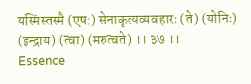यस्मिंस्तस्मै (एष:) सेनाकृत्यव्यवहारः (ते) (योनिः) (इन्द्राय) (त्वा) (मरुत्वते) ।। ३७ ।।
Essence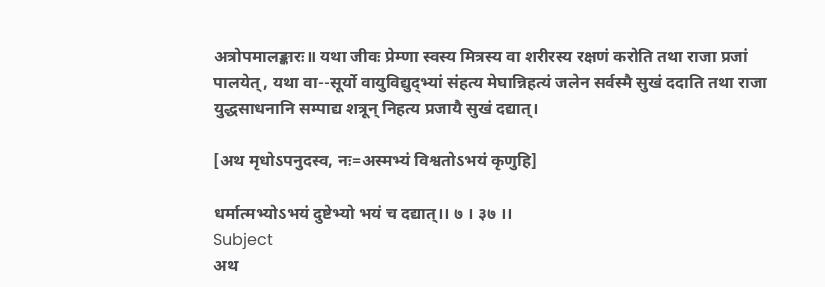अत्रोपमालङ्कारः॥ यथा जीवः प्रेम्णा स्वस्य मित्रस्य वा शरीरस्य रक्षणं करोति तथा राजा प्रजां पालयेत्, यथा वा--सूर्यो वायुविद्युद्भ्यां संहत्य मेघान्निहत्यं जलेन सर्वस्मै सुखं ददाति तथा राजा युद्धसाधनानि सम्पाद्य शत्रून् निहत्य प्रजायै सुखं दद्यात्।

[अथ मृधोऽपनुदस्व, नः=अस्मभ्यं विश्वतोऽभयं कृणुहि]

धर्मात्मभ्योऽभयं दुष्टेभ्यो भयं च दद्यात्।। ७ । ३७ ।।
Subject
अथ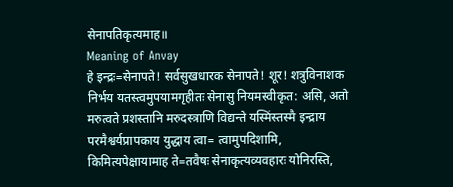सेनापतिकृत्यमाह॥
Meaning of Anvay
हे इन्द्रः=सेनापते! सर्वसुखधारक सेनापते! शूर! शत्रुविनाशक निर्भय यतस्त्वमुपयामगृहीतः सेनासु नियमस्वीकृत: असि, अतो मरुत्वते प्रशस्तानि मरुदस्त्राणि विद्यन्ते यस्मिंस्तस्मै इन्द्राय परमैश्वर्यप्रापकाय युद्धाय त्वा= त्वामुपदिशामि, किमित्यपेक्षायामाह ते=तवैषः सेनाकृत्यव्यवहारः योनिरस्ति,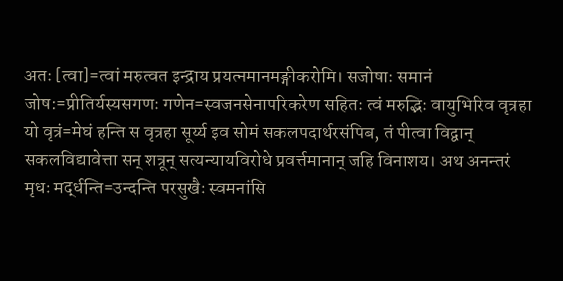अतः [त्वा]=त्वां मरुत्वत इन्द्राय प्रयत्नमानमङ्गीकरोमि। सजोषाः समानं जोष:=प्रीतिर्यस्यसगणः गणेन=स्वजनसेनापरिकरेण सहितः त्वं मरुद्भिः वायुभिरिव वृत्रहा यो वृत्रं=मेघं हन्ति स वृत्रहा सूर्य्य इव सोमं सकलपदार्थरसंपिब, तं पीत्वा विद्वान् सकलविद्यावेत्ता सन् शत्रून् सत्यन्यायविरोधे प्रवर्त्तमानान् जहि विनाशय। अथ अनन्तरं मृधः मर्द्धन्ति=उन्दन्ति परसुखैः स्वमनांसि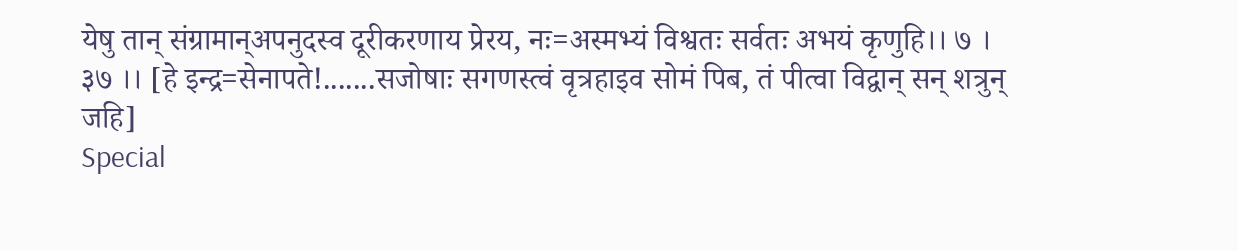येषु तान् संग्रामान्अपनुदस्व दूरीकरणाय प्रेरय, नः=अस्मभ्यं विश्वतः सर्वतः अभयं कृणुहि।। ७ । ३७ ।। [हे इन्द्र=सेनापते!.......सजोषाः सगणस्त्वं वृत्रहाइव सोमं पिब, तं पीत्वा विद्वान् सन् शत्रुन् जहि]
Special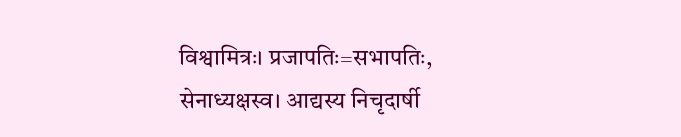विश्वामित्रः। प्रजापतिः=सभापतिः, सेनाध्यक्षस्व। आद्यस्य निचृदार्षी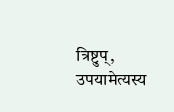त्रिष्टुप्, उपयामेत्यस्य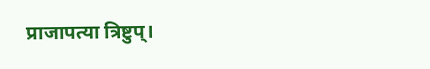प्राजापत्या त्रिष्टुप्।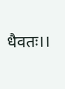धैवतः।।